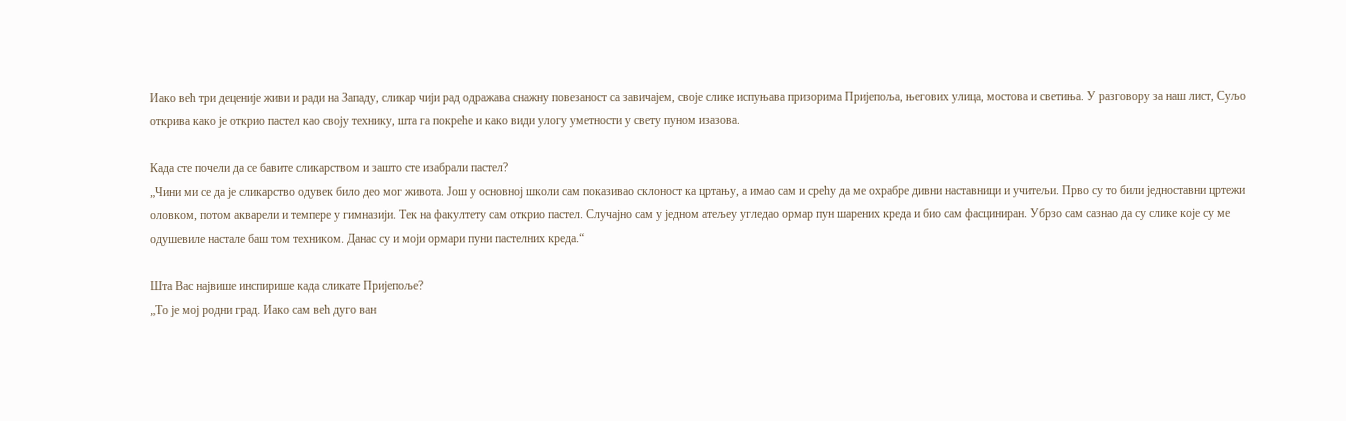Иако већ три деценије живи и ради на Западу, сликар чији рад одражава снажну повезаност са завичајем, своје слике испуњава призорима Пријепоља, његових улица, мостова и светиња. У разговору за наш лист, Суљо открива како је открио пастел као своју технику, шта га покреће и како види улогу уметности у свету пуном изазова.

Када сте почели да се бавите сликарством и зашто сте изабрали пастел?
„Чини ми се да је сликарство одувек било део мог живота. Још у основној школи сам показивао склоност ка цртању, а имао сам и срећу да ме охрабре дивни наставници и учитељи. Прво су то били једноставни цртежи оловком, потом акварели и темпере у гимназији. Тек на факултету сам открио пастел. Случајно сам у једном атељеу угледао ормар пун шарених креда и био сам фасциниран. Убрзо сам сазнао да су слике које су ме одушевиле настале баш том техником. Данас су и моји ормари пуни пастелних креда.“

Шта Вас највише инспирише када сликате Пријепоље?
„То је мој родни град. Иако сам већ дуго ван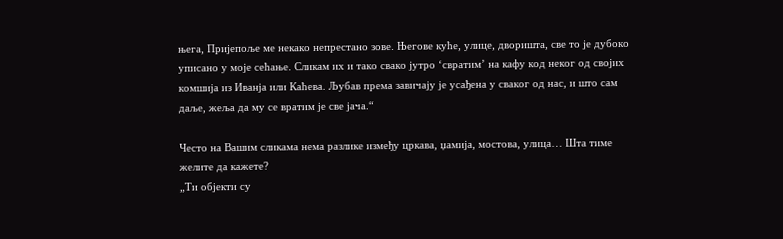њега, Пријепоље ме некако непрестано зове. Његове куће, улице, дворишта, све то је дубоко уписано у моје сећање. Сликам их и тако свако јутро ‘свратим’ на кафу код неког од својих комшија из Иванја или Каћева. Љубав према завичају је усађена у сваког од нас, и што сам даље, жеља да му се вратим је све јача.“

Често на Вашим сликама нема разлике између цркава, џамија, мостова, улица… Шта тиме желите да кажете?
„Ти објекти су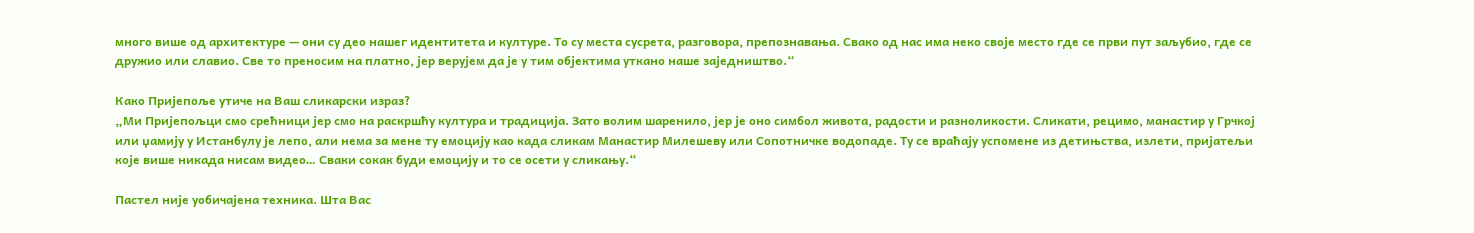много више од архитектуре — они су део нашег идентитета и културе. То су места сусрета, разговора, препознавања. Свако од нас има неко своје место где се први пут заљубио, где се дружио или славио. Све то преносим на платно, јер верујем да је у тим објектима уткано наше заједништво.“

Како Пријепоље утиче на Ваш сликарски израз?
„Ми Пријепољци смо срећници јер смо на раскршћу култура и традиција. Зато волим шаренило, јер је оно симбол живота, радости и разноликости. Сликати, рецимо, манастир у Грчкој или џамију у Истанбулу је лепо, али нема за мене ту емоцију као када сликам Манастир Милешеву или Сопотничке водопаде. Ту се враћају успомене из детињства, излети, пријатељи које више никада нисам видео… Сваки сокак буди емоцију и то се осети у сликању.“

Пастел није уобичајена техника. Шта Вас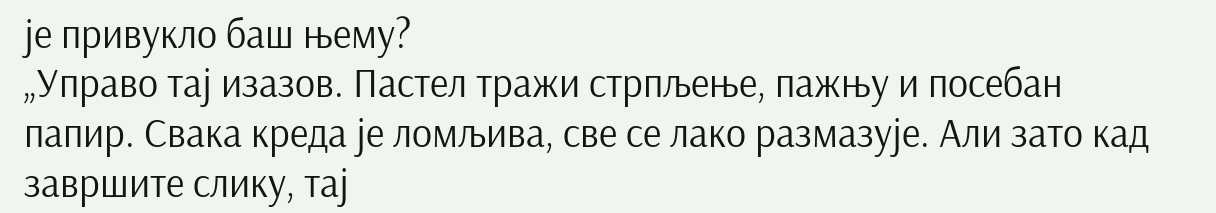је привукло баш њему?
„Управо тај изазов. Пастел тражи стрпљење, пажњу и посебан папир. Свака креда је ломљива, све се лако размазује. Али зато кад завршите слику, тај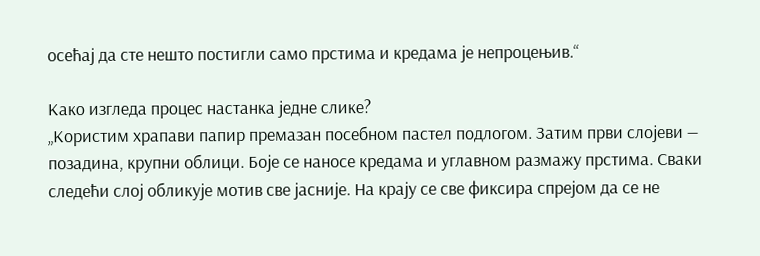осећај да сте нешто постигли само прстима и кредама је непроцењив.“

Како изгледа процес настанка једне слике?
„Користим храпави папир премазан посебном пастел подлогом. Затим први слојеви — позадина, крупни облици. Боје се наносе кредама и углавном размажу прстима. Сваки следећи слој обликује мотив све јасније. На крају се све фиксира спрејом да се не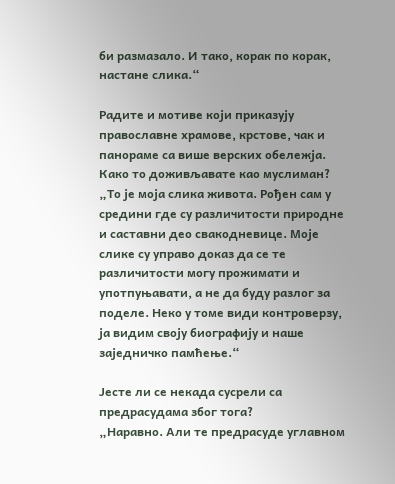би размазало. И тако, корак по корак, настане слика.“

Радите и мотиве који приказују православне храмове, крстове, чак и панораме са више верских обележја. Како то доживљавате као муслиман?
„То је моја слика живота. Рођен сам у средини где су различитости природне и саставни део свакодневице. Моје слике су управо доказ да се те различитости могу прожимати и употпуњавати, а не да буду разлог за поделе. Неко у томе види контроверзу, ја видим своју биографију и наше заједничко памћење.“

Јесте ли се некада сусрели са предрасудама због тога?
„Наравно. Али те предрасуде углавном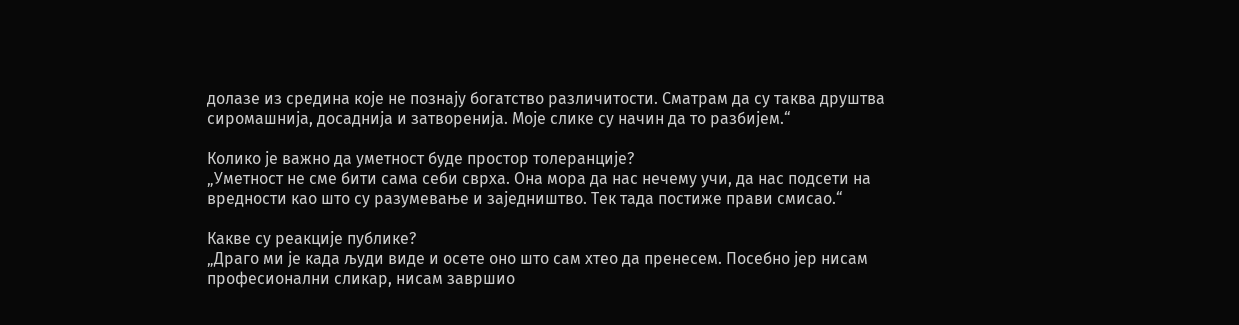долазе из средина које не познају богатство различитости. Сматрам да су таква друштва сиромашнија, досаднија и затворенија. Моје слике су начин да то разбијем.“

Колико је важно да уметност буде простор толеранције?
„Уметност не сме бити сама себи сврха. Она мора да нас нечему учи, да нас подсети на вредности као што су разумевање и заједништво. Тек тада постиже прави смисао.“

Какве су реакције публике?
„Драго ми је када људи виде и осете оно што сам хтео да пренесем. Посебно јер нисам професионални сликар, нисам завршио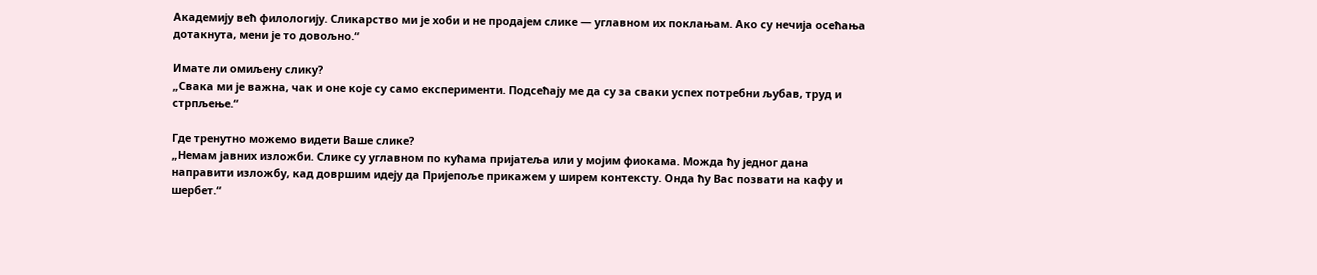Академију већ филологију. Сликарство ми је хоби и не продајем слике — углавном их поклањам. Ако су нечија осећања дотакнута, мени је то довољно.“

Имате ли омиљену слику?
„Свака ми је важна, чак и оне које су само експерименти. Подсећају ме да су за сваки успех потребни љубав, труд и стрпљење.“

Где тренутно можемо видети Ваше слике?
„Немам јавних изложби. Слике су углавном по кућама пријатеља или у мојим фиокама. Можда ћу једног дана направити изложбу, кад довршим идеју да Пријепоље прикажем у ширем контексту. Онда ћу Вас позвати на кафу и шербет.“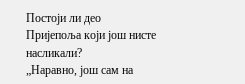Постоји ли део Пријепоља који још нисте насликали?
„Наравно, још сам на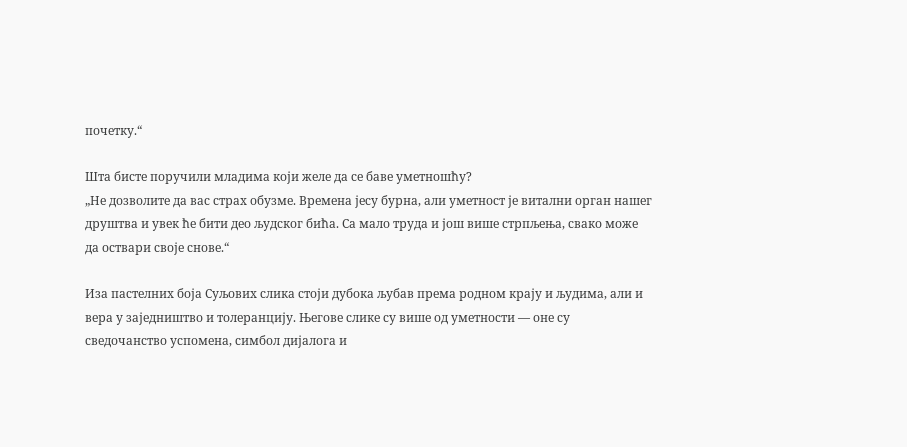почетку.“

Шта бисте поручили младима који желе да се баве уметношћу?
„Не дозволите да вас страх обузме. Времена јесу бурна, али уметност је витални орган нашег друштва и увек ће бити део људског бића. Са мало труда и још више стрпљења, свако може да оствари своје снове.“

Иза пастелних боја Суљових слика стоји дубока љубав према родном крају и људима, али и вера у заједништво и толеранцију. Његове слике су више од уметности — оне су сведочанство успомена, симбол дијалога и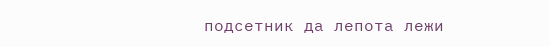подсетник да лепота лежи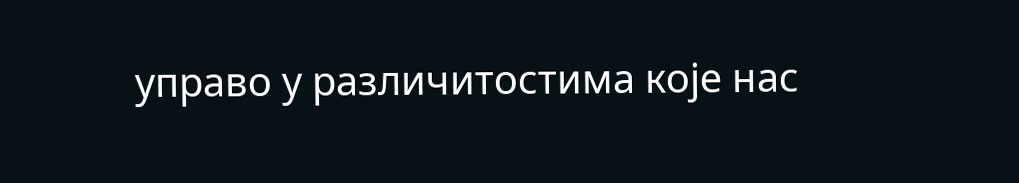управо у различитостима које нас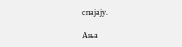спајају.

Ања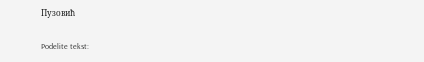Пузовић

Podelite tekst: